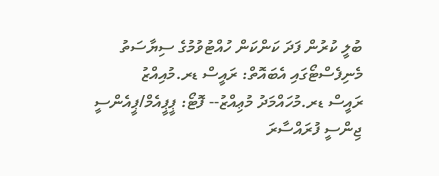ބުލީ ކުރުން ފަދަ ކަންކަން ހުއްޓުވުމުގެ ސިޔާސަތު މެނިފެސްޓޯގައި އެބައޮތް: ރައީސް ޑރ.މުއިއްޒު
ރައީސް ޑރ.މުހައްމަދު މުޢިއްޒު-- ފޮޓޯ: ޕީޕީއެމް/ޕީއެންސީ
ޖިންސީ ފުރައްސާރަ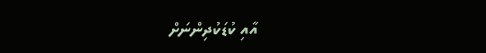އާއި ކުޑަކުދިންނަށް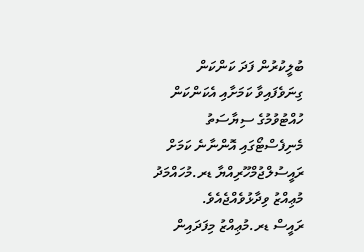ބުލީކުރުން ފަދަ ކަންކަން ގިނަވެފައިވާ ކަމަށާއި އެކަންކަން ހުއްޓުވުމުގެ ސިޔާސަތު މެނިފެސްޓޯގައި އޮންނާނެ ކަމަށް ރައީސުލްޖުމްހޫރިއްޔާ ޑރ.މުހައްމަދު މުޢިއްޒު ވިދާޅުވެއްޖެއެވެ.
ރައީސް ޑރ.މުޢިއްޒު މިފަދައިން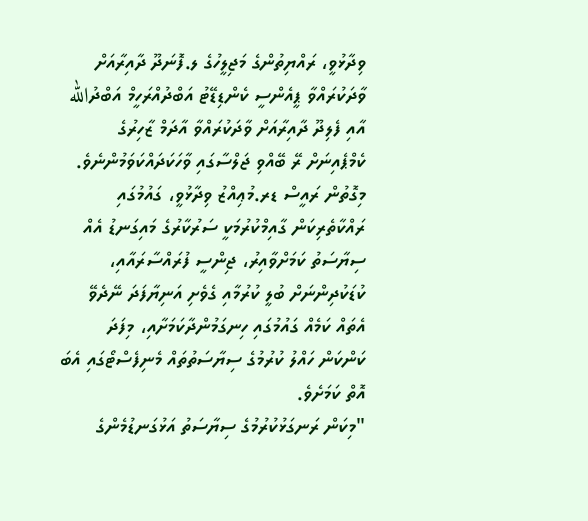ވިދާޅުވީ، ރައްޔިތުންގެ މަޖިލީހުގެ ލ.ފޮނަދޫ ދާއިރާއަށް ވާދަކުރައްވާ ޕީއެންސީ ކެންޑިޑޭޓު އަބްދުއްރަހީމް އަބްދުالله އާއި ފެލިދޫ ދާއިރާއަށް ވާދަކުރައްވާ އާދަމް ޒާހިރުގެ ކެމްޕެއިނަށް ރޭ ބޭއްވި ޖަލްސާގައި ވާހަކަދައްކަވަމުންނެވެ.
މިގޮތުން ރައީސް ޑރ.މުޢިއްޒު ވިދާޅުވީ، ގައުމުގައި ރައްކާތެރިކަން ގާއިމްކުރުމަކީ ސަރުކާރުގެ މައިގަނޑު އެއް ސިޔާސަތު ކަމަށްވާއިރު، ޖިންސީ ފުރައްސާރައާއި، ކުޑަކުދިންނަށް ބުލީ ކުރުމާއި ގެވެށި އަނިޔާފަދަ ނޭދެވޭ އެތައް ކަމެއް ގައުމުގައި ހިނގަމުންދާކަމަށާއި، މިފަދަ ކަންކަން ހައްލު ކުރުމުގެ ސިޔާސަތުތައް މެނިފެސްޓޯގައި އެބަ އޮތް ކަމަށެވެ.
"މިކަން ރަނގަޅުކުރުމުގެ ސިޔާސަތު އަޅުގަނޑުމެންގެ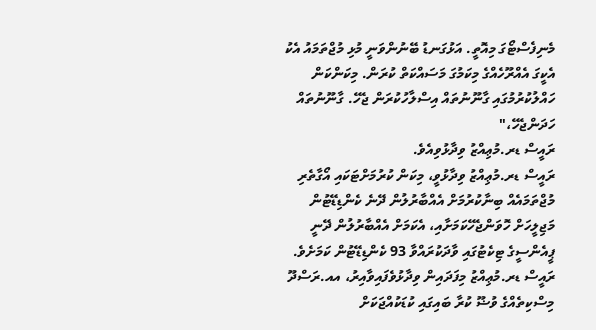މެނިފެސްޓޯގަ މިއޮތީ. އަޅުގަނޑު ބޭނުންވަނީ މުޅި މުޖްތަމައު އެކު އެކީގަ އެއްރޫހެއްގެ މިކަމުގަ މަސައްކަތް ކުރަން. މިކަންކަން ހައްލުކުރުމުގައި ގާނޫނުތައް އިސްލާހުކުރަން ޖެހޭ. ގާނޫނުތައް ހަދަންޖެހޭ،"
ރައީސް ޑރ.މުޢިއްޒު ވިދާޅުވިއެވެ.
ރައީސް ޑރ.މުޢިއްޒު ވިދާޅުވީ، މިކަން ކުރުމަށްޓަކައި އޯގާތެރި މުޖްތަމައެއް ބިނާކުރުމަށް އެއްބާރުލުން ދޭނެ ކެންޑިޑޭޓުން މަޖިލީހަށް ހޮވަންޖެހޭކަމަށާއި، އެކަމަށް އެއްބާރުލުން ދޭނީ ޕީއެންސީގެ ޓިކެޓުގައި ވާދަކުރައްވާ 93 ކެންޑިޑޭޓުން ކަމަށެވެ.
ރައީސް ޑރ.މުޢިއްޒު މިފަދައިން ވިދާޅުވެފައިވާއިރު، އއ.ރަސްދޫ މިސްކިތެއްގެ ވުޟޫ ކުރާ ބައިގައި ކުޑަކުއްޖަކަށް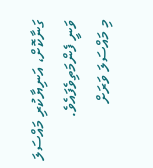ގަނާކޮށް، އަނިޔާކުރި މައްސަލަ ވަނީ ފެންމަތިވެފައެވެ.
މި މައްސަލަ ވަރަށް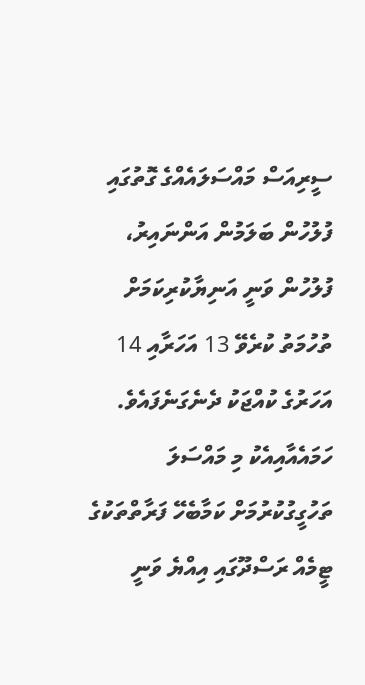ސީރިއަސް މައްސަލައެއްގެ ގޮތުގައި ފުލުހުން ބަލަމުން އަންނައިރު، ފުލުހުން ވަނީ އަނިޔާކުރިކަމަށް ތުހުމަތު ކުރެވޭ 13 އަހަރާއި 14 އަހަރުގެ ކުއްޖަކު ދެނެގަނެފައެވެ. ހަމައެއާއިއެކު މި މައްސަލަ ތަހުގީގުކުރުމަށް ކަމާބެހޭ ފަރާތްތަކުގެ ޓީމެއް ރަސްދޫގައި އިއްޔެ ވަނީ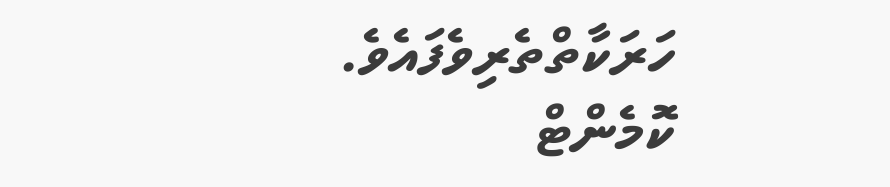ހަރަކާތްތެރިވެފައެވެ.
ކޮމެންޓް